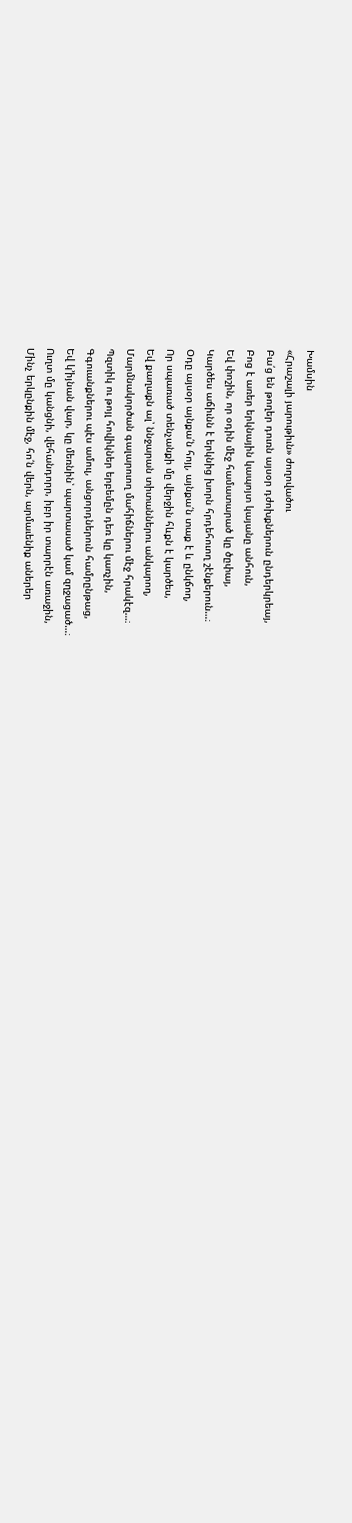Խամսին
«Հրաշալի յարութիւն» ժողովածու
Բա՛ց են թողեր դուռն այսօր դժոխքներուն ընդերկրեայ,
Բոց է առեր երկնային կապոյտ կայանը անհուն,
Եվ փոշին, որ օդին մէջ համատարած կը ծըփայ,
Կարծես աճիւնն է երկնից խորն հրդեհուող շէնքերուն…։
Օդը այսօր այնքա՛ն հոյլ, այնքա՛ն տաք է և ընկճող,
Որ սպառած տենչանքի մը վերջին հևքն է կարծես,
Եվ քաղաքն ալ՝ ննջարան տիտաններու անկարող,
Մարմնակործան գալարուող մահիճներու մէջ հրակէզ…։
Պզտիկ ու թոյլ հովիկներ երբեմըն դեռ կը կառչին,
Գգուանքներու պէս ամուլ, անցորդներուն համրընթաց,
Եվ կ՚իյնան վար, կը մեռնին՝ պարտասած կամ զղջացած…։
Ուղտ մը կանցնի, վեհանդորր, իբր իր տարրէն առաջին,
Մինչ երկընքին մէջ, հո՛ն վերն, արմաւենիք աներեր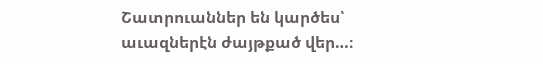Շատրուաններ են կարծես՝ աւազներէն ժայթքած վեր…։